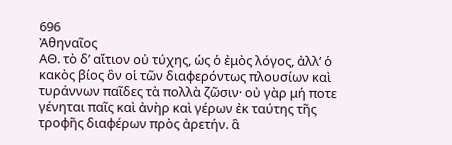696
Ἀθηναῖος
ΑΘ. τὸ δʼ αἴτιον οὐ τύχης, ὡς ὁ ἐμὸς λόγος, ἀλλʼ ὁ κακὸς βίος ὃν οἱ τῶν διαφερόντως πλουσίων καὶ τυράννων παῖδες τὰ πολλὰ ζῶσιν· οὐ γὰρ μή ποτε γένηται παῖς καὶ ἀνὴρ καὶ γέρων ἐκ ταύτης τῆς τροφῆς διαφέρων πρὸς ἀρετήν. ἃ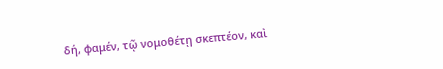δή, φαμέν, τῷ νομοθέτῃ σκεπτέον, καὶ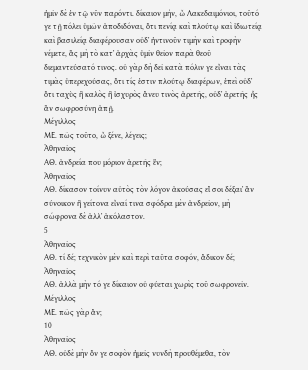ἡμῖν δὲ ἐν τῷ νῦν παρόντι. δίκαιον μήν, ὦ Λακεδαιμόνιοι, τοῦτό γε τῇ πόλει ὑμῶν ἀποδιδόναι, ὅτι πενίᾳ καὶ πλούτῳ καὶ ἰδιωτείᾳ καὶ βασιλείᾳ διαφέρουσαν οὐδʼ ἡντινοῦν τιμὴν καὶ τροφὴν νέμετε, ἃς μὴ τὸ κατʼ ἀρχὰς ὑμῖν θεῖον παρὰ θεοῦ διεμαντεύσατό τινος. οὐ γὰρ δὴ δεῖ κατὰ πόλιν γε εἶναι τὰς τιμὰς ὑπερεχούσας, ὅτι τίς ἐστιν πλούτῳ διαφέρων, ἐπεὶ οὐδʼ ὅτι ταχὺς ἢ καλὸς ἢ ἰσχυρὸς ἄνευ τινὸς ἀρετῆς, οὐδʼ ἀρετῆς ἧς ἂν σωφροσύνη ἀπῇ.
Μέγιλλος
ΜΕ. πῶς τοῦτο, ὦ ξένε, λέγεις;
Ἀθηναῖος
ΑΘ. ἀνδρεία που μόριον ἀρετῆς ἕν;
Ἀθηναῖος
ΑΘ. δίκασον τοίνυν αὐτὸς τὸν λόγον ἀκούσας εἴ σοι δέξαιʼ ἂν σύνοικον ἢ γείτονα εἶναί τινα σφόδρα μὲν ἀνδρεῖον, μὴ σώφρονα δὲ ἀλλʼ ἀκόλαστον.
5
Ἀθηναῖος
ΑΘ. τί δέ; τεχνικὸν μὲν καὶ περὶ ταῦτα σοφόν, ἄδικον δέ;
Ἀθηναῖος
ΑΘ. ἀλλὰ μὴν τό γε δίκαιον οὐ φύεται χωρὶς τοῦ σωφρονεῖν.
Μέγιλλος
ΜΕ. πῶς γὰρ ἄν;
10
Ἀθηναῖος
ΑΘ. οὐδὲ μὴν ὅν γε σοφὸν ἡμεῖς νυνδὴ προυθέμεθα, τὸν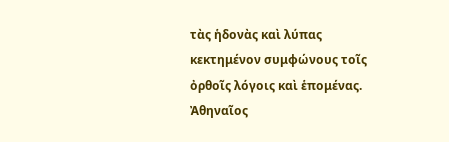τὰς ἡδονὰς καὶ λύπας κεκτημένον συμφώνους τοῖς ὀρθοῖς λόγοις καὶ ἑπομένας.
Ἀθηναῖος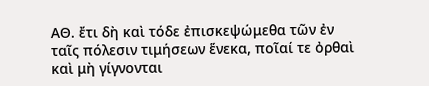ΑΘ. ἔτι δὴ καὶ τόδε ἐπισκεψώμεθα τῶν ἐν ταῖς πόλεσιν τιμήσεων ἕνεκα, ποῖαί τε ὀρθαὶ καὶ μὴ γίγνονται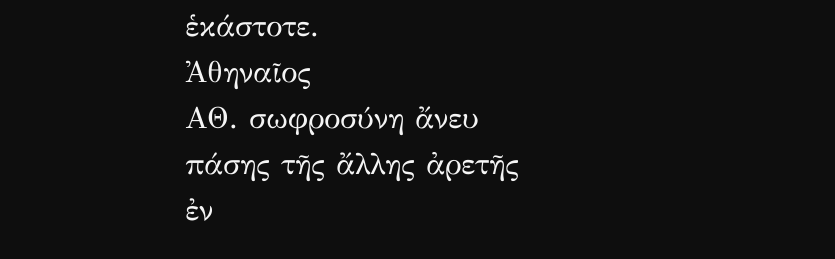ἑκάστοτε.
Ἀθηναῖος
ΑΘ. σωφροσύνη ἄνευ πάσης τῆς ἄλλης ἀρετῆς ἐν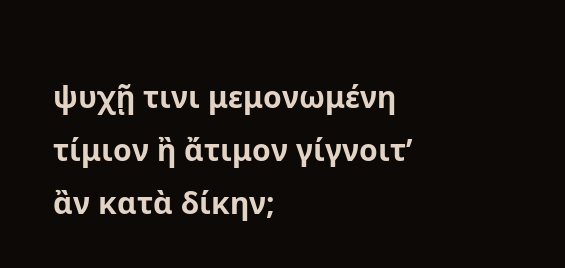ψυχῇ τινι μεμονωμένη τίμιον ἢ ἄτιμον γίγνοιτʼ ἂν κατὰ δίκην;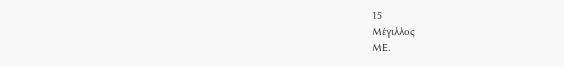15
Μέγιλλος
ΜΕ.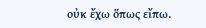οὐκ ἔχω ὅπως εἴπω.